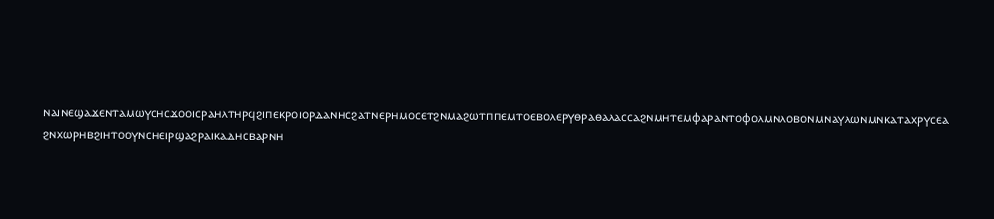ⲛⲁⲓⲛⲉϣⲁϫⲉⲛⲧⲁⲙⲱⲩⲥⲏⲥϫⲟⲟⲓⲥⲣⲁⲏⲗⲧⲏⲣϥϩⲓⲡⲉⲕⲣⲟⲓⲟⲣⲇⲁⲛⲏⲥϩⲁⲧⲛⲉⲣⲏⲙⲟⲥⲉⲧϩⲛⲙⲁϩⲱⲧⲡⲡⲉⲙⲧⲟⲉⲃⲟⲗⲉⲣⲩⲑⲣⲁⲑⲁⲗⲁⲥⲥⲁϩⲛⲙⲏⲧⲉⲙⲫⲁⲣⲁⲛⲧⲟⲫⲟⲗⲙⲛⲗⲟⲃⲟⲛⲙⲛⲁⲩⲗⲱⲛⲙⲛⲕⲁⲧⲁⲭⲣⲩⲥⲉⲁ
ϩⲛⲭⲱⲣⲏⲃϩⲓⲏⲧⲟⲟⲩⲛⲥⲏⲉⲓⲣϣⲁϩⲣⲁⲓⲕⲁⲇⲏⲥⲃⲁⲣⲛⲏ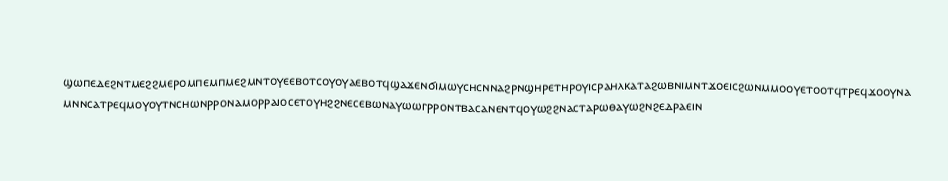ϣⲱⲡⲉⲇⲉϩⲛⲧⲙⲉϩϩⲙⲉⲣⲟⲙⲡⲉⲙⲡⲙⲉϩⲙⲛⲧⲟⲩⲉⲉⲃⲟⲧⲥⲟⲩⲟⲩⲁⲉⲃⲟⲧϥϣⲁϫⲉⲛϭⲓⲙⲱⲩⲥⲏⲥⲛⲛⲁϩⲣⲛϣⲏⲣⲉⲧⲏⲣⲟⲩⲓⲥⲣⲁⲏⲗⲕⲁⲧⲁϩⲱⲃⲛⲓⲙⲛⲧϫⲟⲉⲓⲥϩⲱⲛⲙⲙⲟⲟⲩⲉⲧⲟⲟⲧϥⲧⲣⲉϥϫⲟⲟⲩⲛⲁ
ⲙⲛⲛⲥⲁⲧⲣⲉϥⲙⲟⲩⲟⲩⲧⲛⲥⲏⲱⲛⲣⲣⲟⲛⲁⲙⲟⲣⲣⲁⲓⲟⲥⲉⲧⲟⲩⲏϩϩⲛⲉⲥⲉⲃⲱⲛⲁⲩⲱⲱⲅⲣⲣⲟⲛⲧⲃⲁⲥⲁⲛⲉⲛⲧϥⲟⲩⲱϩϩⲛⲁⲥⲧⲁⲣⲱⲑⲁⲩⲱϩⲛϩⲉⲇⲣⲁⲉⲓⲛ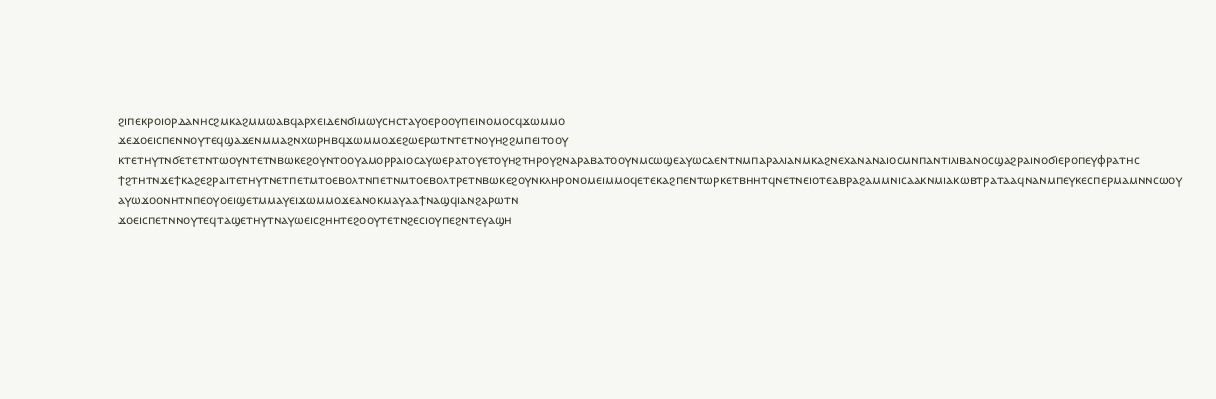ϩⲓⲡⲉⲕⲣⲟⲓⲟⲣⲇⲁⲛⲏⲥϩⲙⲕⲁϩⲙⲙⲱⲁⲃϥⲁⲣⲭⲉⲓⲇⲉⲛϭⲓⲙⲱⲩⲥⲏⲥⲧⲁⲩⲟⲉⲣⲟⲟⲩⲡⲉⲓⲛⲟⲙⲟⲥϥϫⲱⲙⲙⲟ
ϫⲉϫⲟⲉⲓⲥⲡⲉⲛⲛⲟⲩⲧⲉϥϣⲁϫⲉⲛⲙⲙⲁϩⲛⲭⲱⲣⲏⲃϥϫⲱⲙⲙⲟϫⲉϩⲱⲉⲣⲱⲧⲛⲧⲉⲧⲛⲟⲩⲏϩϩⲙⲡⲉⲓⲧⲟⲟⲩ
ⲕⲧⲉⲧⲏⲩⲧⲛϭⲉⲧⲉⲧⲛⲧⲱⲟⲩⲛⲧⲉⲧⲛⲃⲱⲕⲉϩⲟⲩⲛⲧⲟⲟⲩⲁⲙⲟⲣⲣⲁⲓⲟⲥⲁⲩⲱⲉⲣⲁⲧⲟⲩⲉⲧⲟⲩⲏϩⲧⲏⲣⲟⲩϩⲛⲁⲣⲁⲃⲁⲧⲟⲟⲩⲛⲙⲥⲱϣⲉⲁⲩⲱⲥⲁⲉⲛⲧⲛⲙⲡⲁⲣⲁⲗⲓⲁⲛⲙⲕⲁϩⲛⲉⲭⲁⲛⲁⲛⲁⲓⲟⲥⲙⲛⲡⲁⲛⲧⲓⲗⲓⲃⲁⲛⲟⲥϣⲁϩⲣⲁⲓⲛⲟϭⲓⲉⲣⲟⲡⲉⲩⲫⲣⲁⲧⲏⲥ
ϯϩⲧⲏⲧⲛϫⲉϯⲕⲁϩⲉϩⲣⲁⲓⲧⲉⲧⲏⲩⲧⲛⲉⲧⲡⲉⲧⲙⲧⲟⲉⲃⲟⲗⲧⲛⲡⲉⲧⲛⲙⲧⲟⲉⲃⲟⲗⲧⲣⲉⲧⲛⲃⲱⲕⲉϩⲟⲩⲛⲕⲗⲏⲣⲟⲛⲟⲙⲉⲓⲙⲙⲟϥⲉⲧⲉⲕⲁϩⲡⲉⲛⲧⲱⲣⲕⲉⲧⲃⲏⲏⲧϥⲛⲉⲧⲛⲉⲓⲟⲧⲉⲁⲃⲣⲁϩⲁⲙⲙⲛⲓⲥⲁⲁⲕⲛⲙⲓⲁⲕⲱⲃⲧⲣⲁⲧⲁⲁϥⲛⲁⲛⲙⲡⲉⲩⲕⲉⲥⲡⲉⲣⲙⲁⲙⲛⲛⲥⲱⲟⲩ
ⲁⲩⲱϫⲟⲟⲛⲏⲧⲛⲡⲉⲟⲩⲟⲉⲓϣⲉⲧⲙⲙⲁⲩⲉⲓϫⲱⲙⲙⲟϫⲉⲁⲛⲟⲕⲙⲁⲩⲁⲁϯⲛⲁϣϥⲓⲁⲛϩⲁⲣⲱⲧⲛ
ϫⲟⲉⲓⲥⲡⲉⲧⲛⲛⲟⲩⲧⲉϥⲧⲁϣⲉⲧⲏⲩⲧⲛⲁⲩⲱⲉⲓⲥϩⲏⲏⲧⲉϩⲟⲟⲩⲧⲉⲧⲛϩⲉⲥⲓⲟⲩⲡⲉϩⲛⲧⲉⲩⲁϣⲏ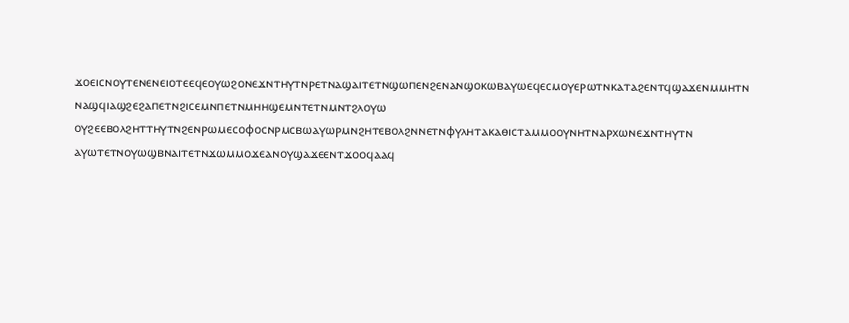ϫⲟⲉⲓⲥⲛⲟⲩⲧⲉⲛⲉⲛⲉⲓⲟⲧⲉⲉϥⲉⲟⲩⲱϩⲟⲛⲉϫⲛⲧⲏⲩⲧⲛⲣⲉⲧⲛⲁϣⲁⲓⲧⲉⲧⲛϣⲱⲡⲉⲛϩⲉⲛⲁⲛϣⲟⲕⲱⲃⲁⲩⲱⲉϥⲉⲥⲙⲟⲩⲉⲣⲱⲧⲛⲕⲁⲧⲁϩⲉⲛⲧϥϣⲁϫⲉⲛⲙⲙⲏⲧⲛ
ⲛⲁϣϥⲓⲁϣϩⲉϩⲁⲡⲉⲧⲛϩⲓⲥⲉⲙⲛⲡⲉⲧⲛⲙⲏⲏϣⲉⲙⲛⲧⲉⲧⲛⲙⲛⲧϩⲗⲟⲩⲱ
ⲟⲩϩⲉⲉⲃⲟⲗϩⲏⲧⲧⲏⲩⲧⲛϩⲉⲛⲣⲱⲙⲉⲥⲟⲫⲟⲥⲛⲣⲙⲥⲃⲱⲁⲩⲱⲣⲙⲛϩⲏⲧⲉⲃⲟⲗϩⲛⲛⲉⲧⲛⲫⲩⲗⲏⲧⲁⲕⲁⲑⲓⲥⲧⲁⲙⲙⲟⲟⲩⲛⲏⲧⲛⲁⲣⲭⲱⲛⲉϫⲛⲧⲏⲩⲧⲛ
ⲁⲩⲱⲧⲉⲧⲛⲟⲩⲱϣⲃⲛⲁⲓⲧⲉⲧⲛϫⲱⲙⲙⲟϫⲉⲁⲛⲟⲩϣⲁϫⲉⲉⲛⲧϫⲟⲟϥⲁⲁϥ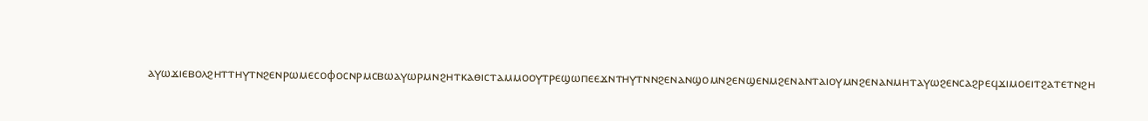ⲁⲩⲱϫⲓⲉⲃⲟⲗϩⲏⲧⲧⲏⲩⲧⲛϩⲉⲛⲣⲱⲙⲉⲥⲟⲫⲟⲥⲛⲣⲙⲥⲃⲱⲁⲩⲱⲣⲙⲛϩⲏⲧⲕⲁⲑⲓⲥⲧⲁⲙⲙⲟⲟⲩⲧⲣⲉϣⲱⲡⲉⲉϫⲛⲧⲏⲩⲧⲛⲛϩⲉⲛⲁⲛϣⲟⲙⲛϩⲉⲛϣⲉⲛⲙϩⲉⲛⲁⲛⲧⲁⲓⲟⲩⲙⲛϩⲉⲛⲁⲛⲙⲏⲧⲁⲩⲱϩⲉⲛⲥⲁϩⲣⲉϥϫⲓⲙⲟⲉⲓⲧϩⲁⲧⲉⲧⲛϩⲏ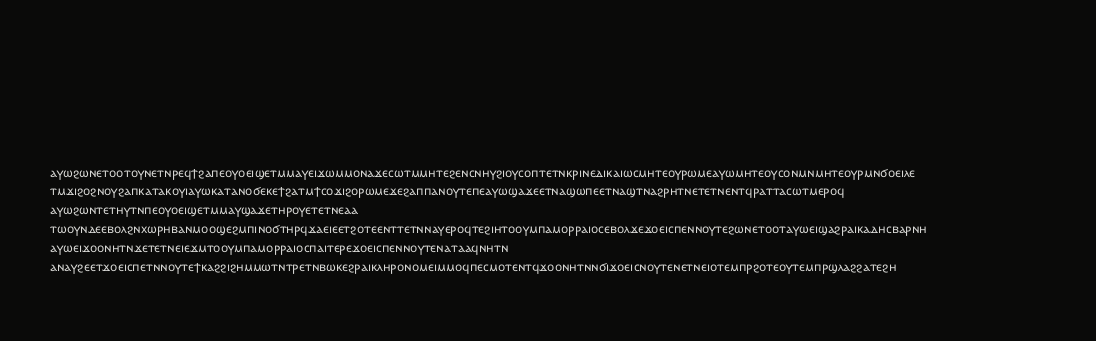ⲁⲩⲱϩⲱⲛⲉⲧⲟⲟⲧⲟⲩⲛⲉⲧⲛⲣⲉϥϯϩⲁⲡⲉⲟⲩⲟⲉⲓϣⲉⲧⲙⲙⲁⲩⲉⲓϫⲱⲙⲙⲟⲛⲁϫⲉⲥⲱⲧⲙⲙⲏⲧⲉϩⲉⲛⲥⲛⲏⲩϩⲓⲟⲩⲥⲟⲡⲧⲉⲧⲛⲕⲣⲓⲛⲉⲇⲓⲕⲁⲓⲱⲥⲙⲏⲧⲉⲟⲩⲣⲱⲙⲉⲁⲩⲱⲙⲏⲧⲉⲟⲩⲥⲟⲛⲙⲛⲙⲏⲧⲉⲟⲩⲣⲙⲛϭⲟⲉⲓⲗⲉ
ⲧⲙϫⲓϩⲟϩⲛⲟⲩϩⲁⲡⲕⲁⲧⲁⲕⲟⲩⲓⲁⲩⲱⲕⲁⲧⲁⲛⲟϭⲉⲕⲉϯϩⲁⲧⲙϯⲥⲟϫⲓϩⲟⲣⲱⲙⲉϫⲉϩⲁⲡⲡⲁⲛⲟⲩⲧⲉⲡⲉⲁⲩⲱϣⲁϫⲉⲉⲧⲛⲁϣⲱⲡⲉⲉⲧⲛⲁϣⲧⲛⲁϩⲣⲏⲧⲛⲉⲧⲉⲧⲛⲉⲛⲧϥⲣⲁⲧⲧⲁⲥⲱⲧⲙⲉⲣⲟϥ
ⲁⲩⲱϩⲱⲛⲧⲉⲧⲏⲩⲧⲛⲡⲉⲟⲩⲟⲉⲓϣⲉⲧⲙⲙⲁⲩϣⲁϫⲉⲧⲏⲣⲟⲩⲉⲧⲉⲧⲛⲉⲁⲁ
ⲧⲱⲟⲩⲛⲇⲉⲉⲃⲟⲗϩⲛⲭⲱⲣⲏⲃⲁⲛⲙⲟⲟϣⲉϩⲙⲡⲓⲛⲟϭⲧⲏⲣϥϫⲁⲉⲓⲉⲉⲧϩⲟⲧⲉⲉⲛⲧⲧⲉⲧⲛⲛⲁⲩⲉⲣⲟϥⲧⲉϩⲓⲏⲧⲟⲟⲩⲙⲡⲁⲙⲟⲣⲣⲁⲓⲟⲥⲉⲃⲟⲗϫⲉϫⲟⲉⲓⲥⲡⲉⲛⲛⲟⲩⲧⲉϩⲱⲛⲉⲧⲟⲟⲧⲁⲩⲱⲉⲓϣⲁϩⲣⲁⲓⲕⲁⲇⲏⲥⲃⲁⲣⲛⲏ
ⲁⲩⲱⲉⲓϫⲟⲟⲛⲏⲧⲛϫⲉⲧⲉⲧⲛⲉⲓⲉϫⲙⲧⲟⲟⲩⲙⲡⲁⲙⲟⲣⲣⲁⲓⲟⲥⲡⲁⲓⲧⲉⲣⲉϫⲟⲉⲓⲥⲡⲉⲛⲛⲟⲩⲧⲉⲛⲁⲧⲁⲁϥⲛⲏⲧⲛ
ⲁⲛⲁⲩϩⲉⲉⲧϫⲟⲉⲓⲥⲡⲉⲧⲛⲛⲟⲩⲧⲉϯⲕⲁϩϩⲓϩⲏⲙⲙⲱⲧⲛⲧⲣⲉⲧⲛⲃⲱⲕⲉϩⲣⲁⲓⲕⲗⲏⲣⲟⲛⲟⲙⲉⲓⲙⲙⲟϥⲡⲉⲥⲙⲟⲧⲉⲛⲧϥϫⲟⲟⲛⲏⲧⲛⲛϭⲓϫⲟⲉⲓⲥⲛⲟⲩⲧⲉⲛⲉⲧⲛⲉⲓⲟⲧⲉⲙⲡⲣϩⲟⲧⲉⲟⲩⲧⲉⲙⲡⲣϣⲗⲁϩϩⲁⲧⲉϩⲏ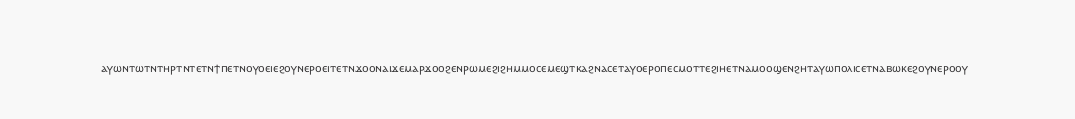ⲁⲩⲱⲛⲧⲱⲧⲛⲧⲏⲣⲧⲛⲧⲉⲧⲛϯⲡⲉⲧⲛⲟⲩⲟⲉⲓⲉϩⲟⲩⲛⲉⲣⲟⲉⲓⲧⲉⲧⲛϫⲟⲟⲛⲁⲓϫⲉⲙⲁⲣϫⲟⲟϩⲉⲛⲣⲱⲙⲉϩⲓϩⲏⲙⲙⲟⲥⲉⲙⲉϣⲧⲕⲁϩⲛⲁⲥⲉⲧⲁⲩⲟⲉⲣⲟⲡⲉⲥⲙⲟⲧⲧⲉϩⲓⲏⲉⲧⲛⲁⲙⲟⲟϣⲉⲛϩⲏⲧⲁⲩⲱⲡⲟⲗⲓⲥⲉⲧⲛⲁⲃⲱⲕⲉϩⲟⲩⲛⲉⲣⲟⲟⲩ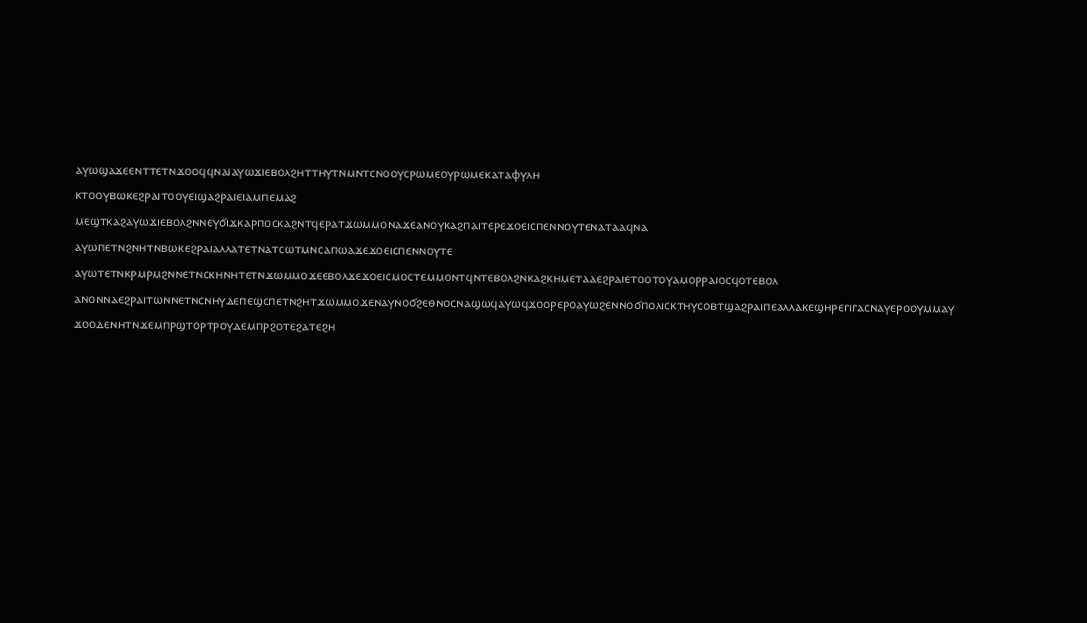ⲁⲩⲱϣⲁϫⲉⲉⲛⲧⲧⲉⲧⲛϫⲟⲟϥϥⲛⲁⲓⲁⲩⲱϫⲓⲉⲃⲟⲗϩⲏⲧⲧⲏⲩⲧⲛⲙⲛⲧⲥⲛⲟⲟⲩⲥⲣⲱⲙⲉⲟⲩⲣⲱⲙⲉⲕⲁⲧⲁⲫⲩⲗⲏ
ⲕⲧⲟⲟⲩⲃⲱⲕⲉϩⲣⲁⲓⲧⲟⲟⲩⲉⲓϣⲁϩⲣⲁⲓⲉⲓⲁⲙⲡⲉⲙⲁϩ
ⲙⲉϣⲧⲕⲁϩⲁⲩⲱϫⲓⲉⲃⲟⲗϩⲛⲛⲉⲩϭⲓϫⲕⲁⲣⲡⲟⲥⲕⲁϩⲛⲧϥⲉⲣⲁⲧϫⲱⲙⲙⲟⲛⲁϫⲉⲁⲛⲟⲩⲕⲁϩⲡⲁⲓⲧⲉⲣⲉϫⲟⲉⲓⲥⲡⲉⲛⲛⲟⲩⲧⲉⲛⲁⲧⲁⲁϥⲛⲁ
ⲁⲩⲱⲡⲉⲧⲛϩⲛⲏⲧⲛⲃⲱⲕⲉϩⲣⲁⲓⲁⲗⲗⲁⲧⲉⲧⲛⲁⲧⲥⲱⲧⲙⲛⲥⲁⲡⲱⲁϫⲉϫⲟⲉⲓⲥⲡⲉⲛⲛⲟⲩⲧⲉ
ⲁⲩⲱⲧⲉⲧⲛⲕⲣⲙⲣⲙϩⲛⲛⲉⲧⲛⲥⲕⲏⲛⲏⲧⲉⲧⲛϫⲱⲙⲙⲟϫⲉⲉⲃⲟⲗϫⲉϫⲟⲉⲓⲥⲙⲟⲥⲧⲉⲙⲙⲟⲛⲧϥⲛⲧⲉⲃⲟⲗϩⲛⲕⲁϩⲕⲏⲙⲉⲧⲁⲁⲉϩⲣⲁⲓⲉⲧⲟⲟⲧⲟⲩⲁⲙⲟⲣⲣⲁⲓⲟⲥϥⲟⲧⲉⲃⲟⲗ
ⲁⲛⲟⲛⲛⲁⲉϩⲣⲁⲓⲧⲱⲛⲛⲉⲧⲛⲥⲛⲏⲩⲇⲉⲡⲉϣⲥⲡⲉⲧⲛϩⲏⲧϫⲱⲙⲙⲟϫⲉⲛⲁⲩⲛⲟϭϩⲉⲑⲛⲟⲥⲛⲁϣⲱϥⲁⲩⲱϥϫⲟⲟⲣⲉⲣⲟⲁⲩⲱϩⲉⲛⲛⲟϭⲡⲟⲗⲓⲥⲕⲧⲏⲩⲥⲟⲃⲧϣⲁϩⲣⲁⲓⲡⲉⲁⲗⲗⲁⲕⲉϣⲏⲣⲉⲅⲓⲅⲁⲥⲛⲁⲩⲉⲣⲟⲟⲩⲙⲙⲁⲩ
ϫⲟⲟⲇⲉⲛⲏⲧⲛϫⲉⲙⲡⲣϣⲧⲟⲣⲧⲣⲟⲩⲇⲉⲙⲡⲣϩⲟⲧⲉϩⲁⲧⲉϩⲏ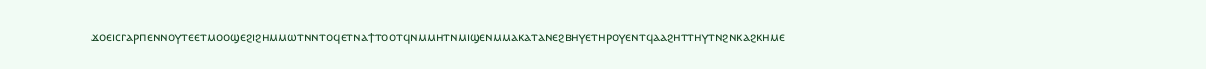ϫⲟⲉⲓⲥⲅⲁⲣⲡⲉⲛⲛⲟⲩⲧⲉⲉⲧⲙⲟⲟϣⲉϩⲓϩⲏⲙⲙⲱⲧⲛⲛⲧⲟϥⲉⲧⲛⲁϯⲧⲟⲟⲧϥⲛⲙⲙⲏⲧⲛⲙⲓϣⲉⲛⲙⲙⲁⲕⲁⲧⲁⲛⲉϩⲃⲏⲩⲉⲧⲏⲣⲟⲩⲉⲛⲧϥⲁⲁϩⲏⲧⲧⲏⲩⲧⲛϩⲛⲕⲁϩⲕⲏⲙⲉ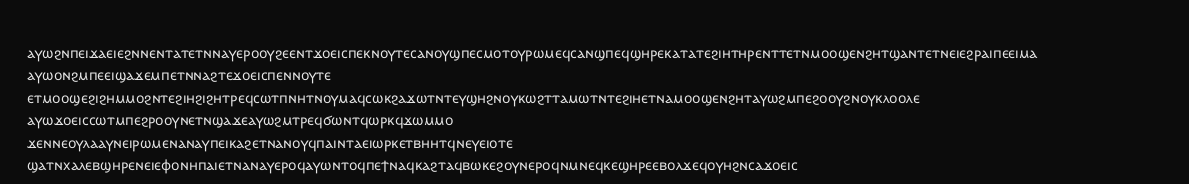ⲁⲩⲱϩⲛⲡⲉⲓϫⲁⲉⲓⲉϩⲛⲛⲉⲛⲧⲁⲧⲉⲧⲛⲛⲁⲩⲉⲣⲟⲟⲩϩⲉⲉⲛⲧϫⲟⲉⲓⲥⲡⲉⲕⲛⲟⲩⲧⲉⲥⲁⲛⲟⲩϣⲡⲉⲥⲙⲟⲧⲟⲩⲣⲱⲙⲉϥⲥⲁⲛϣⲡⲉϥϣⲏⲣⲉⲕⲁⲧⲁⲧⲉϩⲓⲏⲧⲏⲣⲉⲛⲧⲧⲉⲧⲛⲙⲟⲟϣⲉⲛϩⲏⲧϣⲁⲛⲧⲉⲧⲛⲉⲓⲉϩⲣⲁⲓⲡⲉⲉⲓⲙⲁ
ⲁⲩⲱⲟⲛϩⲙⲡⲉⲉⲓϣⲁϫⲉⲙⲡⲉⲧⲛⲛⲁϩⲧⲉϫⲟⲉⲓⲥⲡⲉⲛⲛⲟⲩⲧⲉ
ⲉⲧⲙⲟⲟϣⲉϩⲓϩⲏⲙⲙⲟϩⲛⲧⲉϩⲓⲏϩⲓϩⲏⲧⲣⲉϥⲥⲱⲧⲡⲛⲏⲧⲛⲟⲩⲙⲁϥⲥⲱⲕϩⲁϫⲱⲧⲛⲧⲉⲩϣⲏϩⲛⲟⲩⲕⲱϩⲧⲧⲁⲙⲱⲧⲛⲧⲉϩⲓⲏⲉⲧⲛⲁⲙⲟⲟϣⲉⲛϩⲏⲧⲁⲩⲱϩⲙⲡⲉϩⲟⲟⲩϩⲛⲟⲩⲕⲗⲟⲟⲗⲉ
ⲁⲩⲱϫⲟⲉⲓⲥⲥⲱⲧⲙⲡⲉϩⲣⲟⲟⲩⲛⲉⲧⲛϣⲁϫⲉⲁⲩⲱϩⲙⲧⲣⲉϥϭⲱⲛⲧϥⲱⲣⲕϥϫⲱⲙⲙⲟ
ϫⲉⲛⲛⲉⲟⲩⲗⲁⲁⲩⲛⲉⲓⲣⲱⲙⲉⲛⲁⲛⲁⲩⲡⲉⲓⲕⲁϩⲉⲧⲛⲁⲛⲟⲩϥⲡⲁⲓⲛⲧⲁⲉⲓⲱⲣⲕⲉⲧⲃⲏⲏⲧϥⲛⲉⲩⲉⲓⲟⲧⲉ
ϣⲁⲧⲛⲭⲁⲗⲉⲃϣⲏⲣⲉⲛⲉⲓⲉⲫⲟⲛⲏⲡⲁⲓⲉⲧⲛⲁⲛⲁⲩⲉⲣⲟϥⲁⲩⲱⲛⲧⲟϥⲡⲉϯⲛⲁϥⲕⲁϩⲧⲁϥⲃⲱⲕⲉϩⲟⲩⲛⲉⲣⲟϥⲛⲙⲛⲉϥⲕⲉϣⲏⲣⲉⲉⲃⲟⲗϫⲉϥⲟⲩⲏϩⲛⲥⲁϫⲟⲉⲓⲥ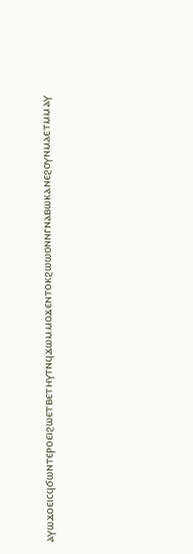ⲁⲩⲱϫⲟⲉⲓⲥϥϭⲱⲛⲧⲉⲣⲟⲉⲓϩⲱⲉⲧⲃⲉⲧⲏⲩⲧⲛϥϫⲱⲙⲙⲟϫⲉⲛⲧⲟⲕϩⲱⲱⲟⲛⲛⲅⲛⲁⲃⲱⲕⲁⲛⲉϩⲟⲩⲛⲙⲁⲉⲧⲙⲙⲁⲩ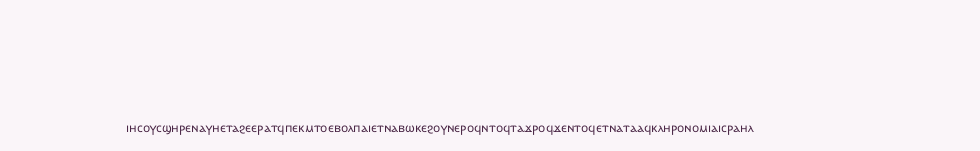ⲓⲏⲥⲟⲩⲥϣⲏⲣⲉⲛⲁⲩⲏⲉⲧⲁϩⲉⲉⲣⲁⲧϥⲡⲉⲕⲙⲧⲟⲉⲃⲟⲗⲡⲁⲓⲉⲧⲛⲁⲃⲱⲕⲉϩⲟⲩⲛⲉⲣⲟϥⲛⲧⲟϥⲧⲁϫⲣⲟϥϫⲉⲛⲧⲟϥⲉⲧⲛⲁⲧⲁⲁϥⲕⲗⲏⲣⲟⲛⲟⲙⲓⲁⲓⲥⲣⲁⲏⲗ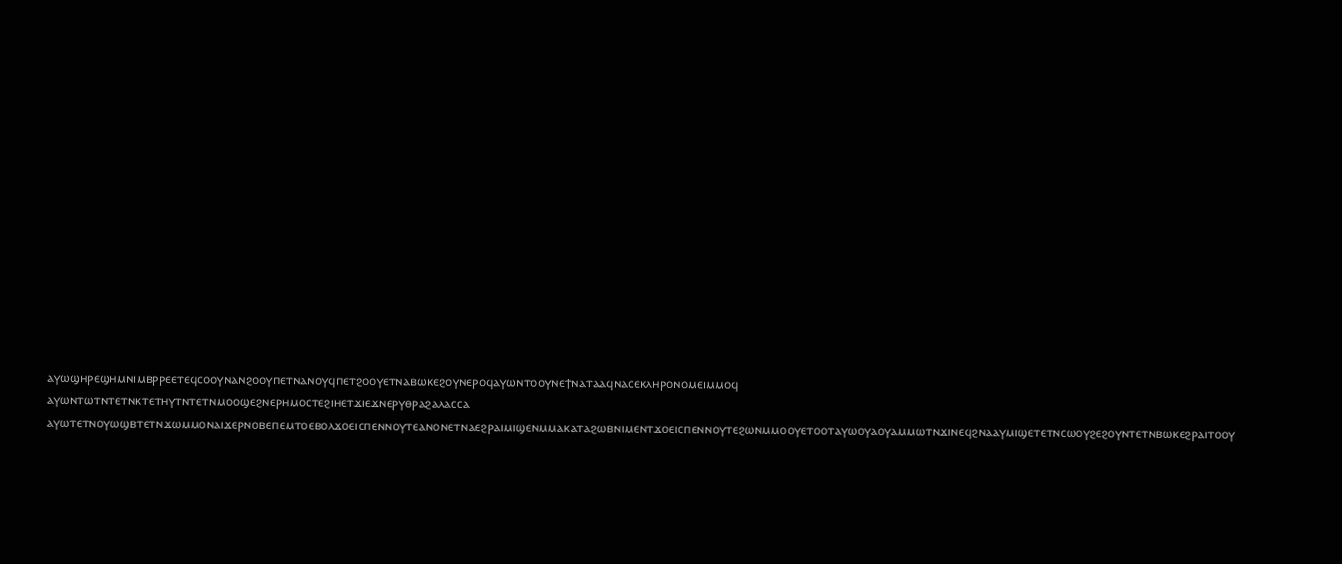ⲁⲩⲱϣⲏⲣⲉϣⲏⲙⲛⲓⲙⲃⲣⲣⲉⲉⲧⲉϥⲥⲟⲟⲩⲛⲁⲛϩⲟⲟⲩⲡⲉⲧⲛⲁⲛⲟⲩϥⲡⲉⲧϩⲟⲟⲩⲉⲧⲛⲁⲃⲱⲕⲉϩⲟⲩⲛⲉⲣⲟϥⲁⲩⲱⲛⲧⲟⲟⲩⲛⲉϯⲛⲁⲧⲁⲁϥⲛⲁⲥⲉⲕⲗⲏⲣⲟⲛⲟⲙⲉⲓⲙⲙⲟϥ
ⲁⲩⲱⲛⲧⲱⲧⲛⲧⲉⲧⲛⲕⲧⲉⲧⲏⲩⲧⲛⲧⲉⲧⲛⲙⲟⲟϣⲉϩⲛⲉⲣⲏⲙⲟⲥⲧⲉϩⲓⲏⲉⲧϫⲓⲉϫⲛⲉⲣⲩⲑⲣⲁϩⲁⲗⲁⲥⲥⲁ
ⲁⲩⲱⲧⲉⲧⲛⲟⲩⲱϣⲃⲧⲉⲧⲛϫⲱⲙⲙⲟⲛⲁⲓϫⲉⲣⲛⲟⲃⲉⲡⲉⲙⲧⲟⲉⲃⲟⲗϫⲟⲉⲓⲥⲡⲉⲛⲛⲟⲩⲧⲉⲁⲛⲟⲛⲉⲧⲛⲁⲉϩⲣⲁⲓⲙⲓϣⲉⲛⲙⲙⲁⲕⲁⲧⲁϩⲱⲃⲛⲓⲙⲉⲛⲧϫⲟⲉⲓⲥⲡⲉⲛⲛⲟⲩⲧⲉϩⲱⲛⲙⲙⲟⲟⲩⲉⲧⲟⲟⲧⲁⲩⲱⲟⲩⲁⲟⲩⲁⲙⲙⲱⲧⲛϫⲓⲛⲉϥϩⲛⲁⲁⲩⲙⲓϣⲉⲧⲉⲧⲛⲥⲱⲟⲩϩⲉϩⲟⲩⲛⲧⲉⲧⲛⲃⲱⲕⲉϩⲣⲁⲓⲧⲟⲟⲩ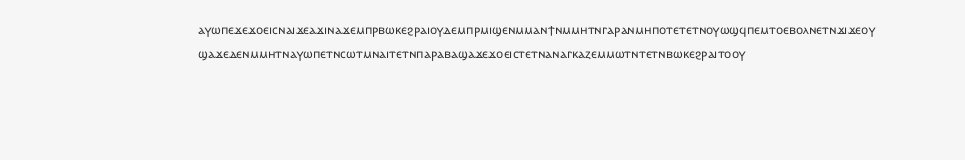ⲁⲩⲱⲡⲉϫⲉϫⲟⲉⲓⲥⲛⲁⲓϫⲉⲁϫⲓⲛⲁϫⲉⲙⲡⲣⲃⲱⲕⲉϩⲣⲁⲓⲟⲩⲇⲉⲙⲡⲣⲙⲓϣⲉⲛⲙⲙⲁⲛϯⲛⲙⲙⲏⲧⲛⲅⲁⲣⲁⲛⲙⲏⲡⲟⲧⲉⲧⲉⲧⲛⲟⲩⲱϣϥⲡⲉⲙⲧⲟⲉⲃⲟⲗⲛⲉⲧⲛϫⲓϫⲉⲟⲩ
ϣⲁϫⲉⲇⲉⲛⲙⲙⲏⲧⲛⲁⲩⲱⲡⲉⲧⲛⲥⲱⲧⲙⲛⲁⲓⲧⲉⲧⲛⲡⲁⲣⲁⲃⲁϣⲁϫⲉϫⲟⲉⲓⲥⲧⲉⲧⲛⲁⲛⲁⲅⲕⲁⲍⲉⲙⲙⲱⲧⲛⲧⲉⲧⲛⲃⲱⲕⲉϩⲣⲁⲓⲧⲟⲟⲩ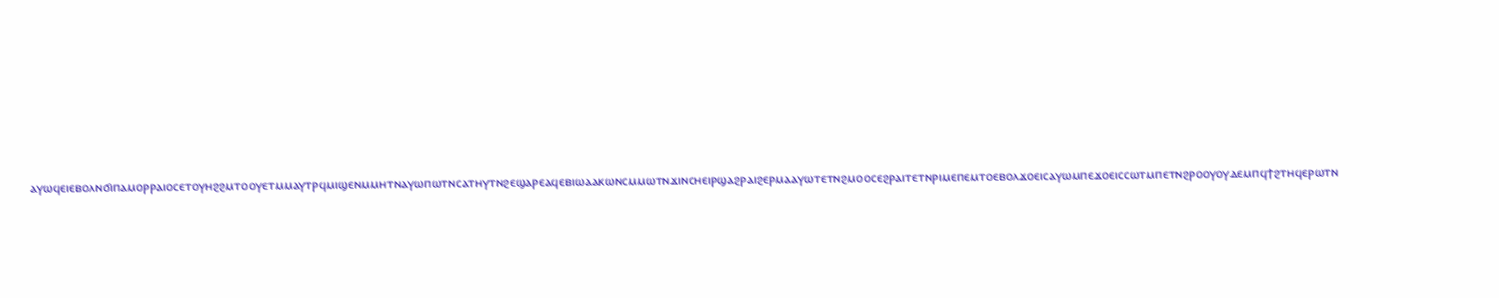ⲁⲩⲱϥⲉⲓⲉⲃⲟⲗⲛϭⲓⲡⲁⲙⲟⲣⲣⲁⲓⲟⲥⲉⲧⲟⲩⲏϩϩⲙⲧⲟⲟⲩⲉⲧⲙⲙⲁⲩⲧⲣϥⲙⲓϣⲉⲛⲙⲙⲏⲧⲛⲁⲩⲱⲡⲱⲧⲛⲥⲁⲧⲏⲩⲧⲛϩⲉϣⲁⲣⲉⲁϥⲉⲃⲓⲱⲁⲁⲕⲱⲛⲥⲙⲙⲱⲧⲛϫⲓⲛⲥⲏⲉⲓⲣϣⲁϩⲣⲁⲓϩⲉⲣⲙⲁⲁⲩⲱⲧⲉⲧⲛϩⲙⲟⲟⲥⲉϩⲣⲁⲓⲧⲉⲧⲛⲣⲓⲙⲉⲡⲉⲙⲧⲟⲉⲃⲟⲗϫⲟⲉⲓⲥⲁⲩⲱⲙⲡⲉϫⲟⲉⲓⲥⲥⲱⲧⲙⲡⲉⲧⲛϩⲣⲟⲟⲩⲟⲩⲇⲉⲙⲡϥϯϩⲧⲏϥⲉⲣⲱⲧⲛ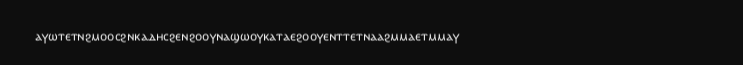ⲁⲩⲱⲧⲉⲧⲛϩⲙⲟⲟⲥϩⲛⲕⲁⲇⲏⲥϩⲉⲛϩⲟⲟⲩⲛⲁϣⲱⲟⲩⲕⲁⲧⲁⲉϩⲟⲟⲩⲉⲛⲧⲧⲉⲧⲛⲁⲁϩⲙⲙⲁⲉⲧⲙⲙⲁⲩ